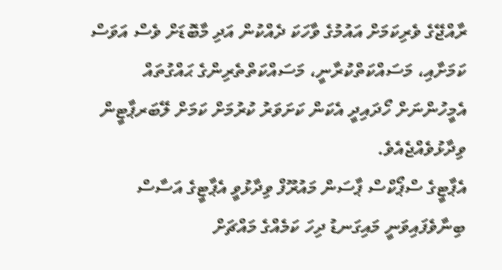ރާއްޖޭގެ ވެރިކަމަށް އައުމުގެ ވާހަކަ ދެއްކުން އަދި މާބޮޑަށް ވެސް އަވަސް ކަމަށާއި، މަސައްކަތްކުރާނީ، މަސައްކަތްތެރިންގެ ޙައްގުތައް އެމީހުންނަށް ހޯދައިދީ އެކަން ކަށަވަރު ކުރުމަށް ކަމަށް ލޭބަރޕާޓީން ވިދާޅުވެއްޖެއެވެ.
އެޕާޓީގެ ސްޕޯކްސް ޕާސަން މައުރޫފް ވިދާޅުވީ އެޕާޓީގެ އަސާސް ބިނާވެފައިވަނީ މައިގަނޑު ދިހަ ކަމެއްގެ މައްޗަށް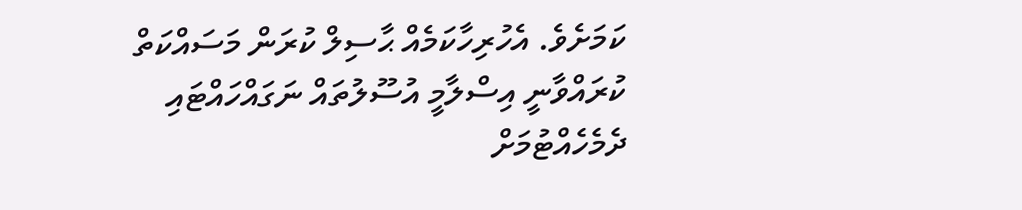ކަމަށެވެ. އެހުރިހާކަމެއް ޙާސިލް ކުރަން މަސައްކަތް ކުރައްވާނީ އިސްލާމީ އުސޫލުތައް ނަގައްހައްޓައި ދެމެހެއްޓުމަށް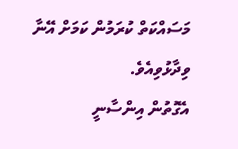މަސައްކަތް ކުރަމުން ކަމަށް އޭނާ ވިދާޅުވިއެވެ.
އެގޮތުން އިންސާނީ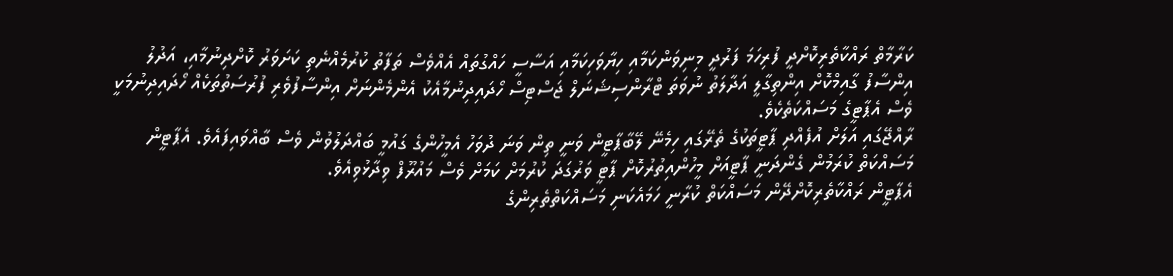ކަރާމާތް ރައްކާތެރިކޮށްދީ ފުރިހަމަ ފަރުދީ މިނިވަންކަމާއި ހިޔާވަހިކަމާއި އަސާސީ ހައްގުތައް އެއްވެސް ތަފާތު ކުރުމެއްނެތި ކަށަވަރު ކޮށްދިނުމާއި، އަދުލު އިންސާފު ގާއިމްކޮށް އިންތިގާލީ އަދާލަތު ނުވަތަ ޓްރާންސިޝަނަލް ޖަސްޓިސް ހޯދައިދިނުމާއެކު އެންމެންނަށް އިންސާފުވެރި ފުރުސަތުތަކެއް ހޯދައިދިނުމަކީ ވެސް އެޕާޓީގެ މަސައްކަތެކެވެ.
ރާއްޖޭގައި އަލަށް އުފެއްދި ޕާޓީތަކުގެ ތެރޭގައި ހިމެނޭ ލޭބާޕާޓީން ވަނީ ތިން ވަނަ ދުވަހު އެމީހުންގެ ގައުމީ ބައްދަލުވުން ވެސް ބާއްވައިފައެވެ. އެޕާޓީން މަސައްކަތް ކުރަމުން ގެންދަނީ ޕާޓީއަށް މީހުންއިތުރުކޮށް ޕާޓީ ވަރުގަދަ ކުރުމަށް ކަމަށް ވެސް މައުރޫފް ވިދާޅުވިއެވެ.
އެޕާޓީން ރައްކާތެރިކޮށްދޭން މަސައްކަތް ކުރާނީ ހަމައެކަނި މަސައްކަތްތެރިންގެ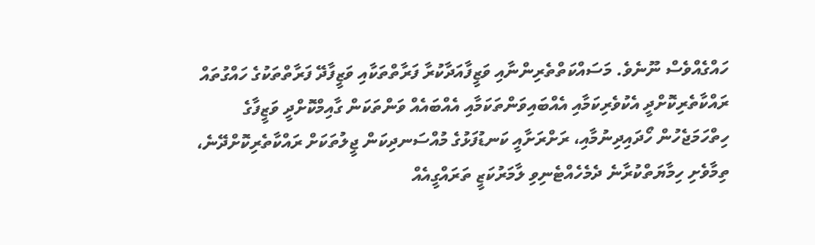ހައްގެއްވެސް ނޫނެވެ. މަސައްކަތްތެރިންނާއި ވަޒީފާއަދާކުރާ ފަރާތްތަކާއި ވަޒީފާދޭ ފަރާތްތަކުގެ ހައްގުތައް ރައްކާތެރިކޮށްދީ އެކުވެރިކަމާއި އެއްބައިވަންތަކަމާއި އެއްބައެއް ވަންތަކަން ގާއިމްކޮށްދީ ވަޒީފާގެ ހިތްހަމަޖެހުން ހޯދައިދިނުމާއި، ރަށްރަށާއީ ކަނޑުފަޅުގެ މުއްސަނދިކަން ޖީލުތަކަށް ރައްކާތެރިކޮށްދޭނެ، ތިމާވެށި ހިމާޔަތްކުރާނެ ދެމެހެއްޓެނިވި ލާމަރުކަޒީ ތަރައްގީއެއް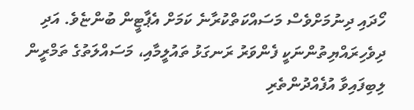ހޯދައި ދިނުމަށްވެސް މަސައްކަތްކުރާނެ ކަމަށް އެޕާޓީން ބުންޏެވެ. އަދި ދިވެހިރައްޔިތުންނަކީ ފެންވަރު ރަނގަޅު ތައުލީމާއި، މަސައްލަތުގެ ތަމްރީން ލިބިފައިވާ އުފެއްދުންތެރި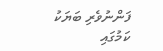ފަންނުވެރި ބަޔަކު ކަމުގައި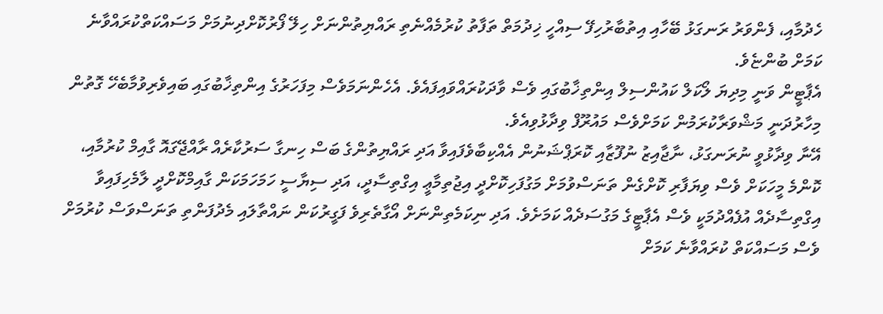ހެދުމާއި، ފެންވަރު ރަނގަޅު ބޭހާއި އިތުބާރުހިފޭ ސިއްހީ ޚިދުމަތް ތަފާތު ކުރުމެއްނެތި ރައްޔިތުންނަށް ހިލޭ ފޯރުކޮށްދިނުމަށް މަސައްކަތްކުރައްވާނެ ކަމަށް ބުންޏެވެ.
އެޕާޓީން ވަނީ މިދިޔަ ލޯކަލް ކައުންސިލް އިންތިޚާބުގައި ވެސް ވާދަކުރައްވައިފައެވެ. އެހެންނަމަވެސް މިފަހަރުގެ އިންތިޚާބުގައި ބައިވެރިވުމާބެހޭ ގޮތުން މިހާރުދަނީ މަޝްވަރާކުރަމުން ކަމަށްވެސް މައުރޫފް ވިދާޅުވިއެވެ.
އޭނާ ވިދާޅުވީ ނުރަނގަޅު، ނާޖާއިޒު ނުފޫޒާއި ކޮރަޕްޝަނުން އެއްކިބާވެފައިވާ އަދި ރައްޔިތުންގެ ބަސް ހިނގާ ސަރުކާރެއް ރާއްޖޭގައޮ ގާއިމް ކުރުމާއި، ކޮންމެ މީހަކަށް ވެސް ވިޔަފާރި ކޮށްގެން ތަނަސްވުމަށް މަގުފަހިކޮށްދީ އިޖުތިމާޢީ އިގްތިސާދީ، އަދި ސިޔާސީ ހަމަހަމަކަން ގާއިމްކޮށްދީ ލާމެހިފައިވާ އިގްތިސާދެއް އުފެއްދުމަކީ ވެސް އެޕާޓީގެ މަގުސަދެއް ކަމަށެވެ. އަދި ނިކަމެތިންނަށް އޯގާތެރިވެ ފަގީރުކަން ނައްތާލައި މެދުފަންތި ތަނަސްވަސް ކުރުމަށް ވެސް މަސައްކަތް ކުރައްވާނެ ކަމަށް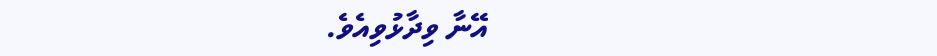އޭނާ ވިދާޅުވިއެވެ.